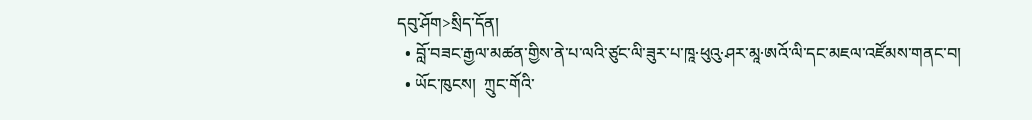དབུ་ཤོག>སྲིད་དོན།
  • བློ་བཟང་རྒྱལ་མཚན་གྱིས་ནེ་པ་ལའི་ཙུང་ལི་ཟུར་པ་ཁཱ·ཕུའུ·ཤར་མཱ·ཨའོ་ལི་དང་མཇལ་འཛོམས་གནང་བ།
  • ཡོང་ཁུངས།  ཀྲུང་གོའི་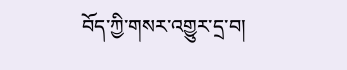བོད་ཀྱི་གསར་འགྱུར་དྲ་བ།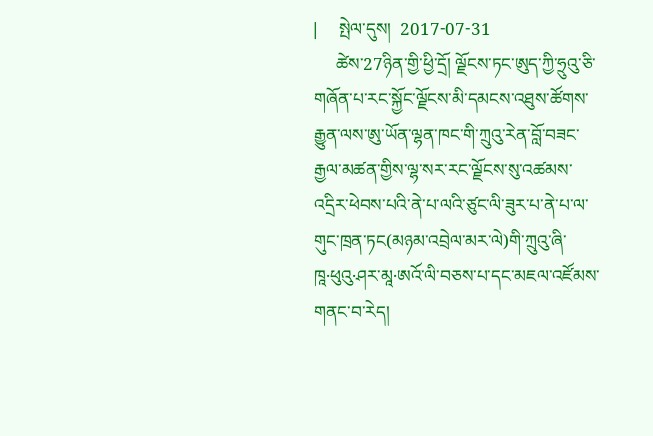|     སྤེལ་དུས།  2017-07-31
     ཚེས་27ཉིན་གྱི་ཕྱི་དྲོ། ལྗོངས་ཏང་ཨུད་ཀྱི་ཧྲུའུ་ཅི་གཞོན་པ་རང་སྐྱོང་ལྗོངས་མི་དམངས་འཐུས་ཚོགས་རྒྱུན་ལས་ཨུ་ཡོན་ལྷན་ཁང་གི་ཀྲུའུ་རེན་བློ་བཟང་རྒྱལ་མཚན་གྱིས་ལྷ་སར་རང་ལྗོངས་སུ་འཚམས་འདྲིར་ཕེབས་པའི་ནེ་པ་ལའི་ཙུང་ལི་ཟུར་པ་ནེ་པ་ལ་གུང་ཁྲན་ཏང(མཉམ་འབྲེལ་མར་ལེ)གི་ཀྲུའུ་ཞི་ཁཱ·ཕུའུ·ཤར་མཱ·ཨའོ་ལི་བཅས་པ་དང་མཇལ་འཛོམས་གནང་བ་རེད།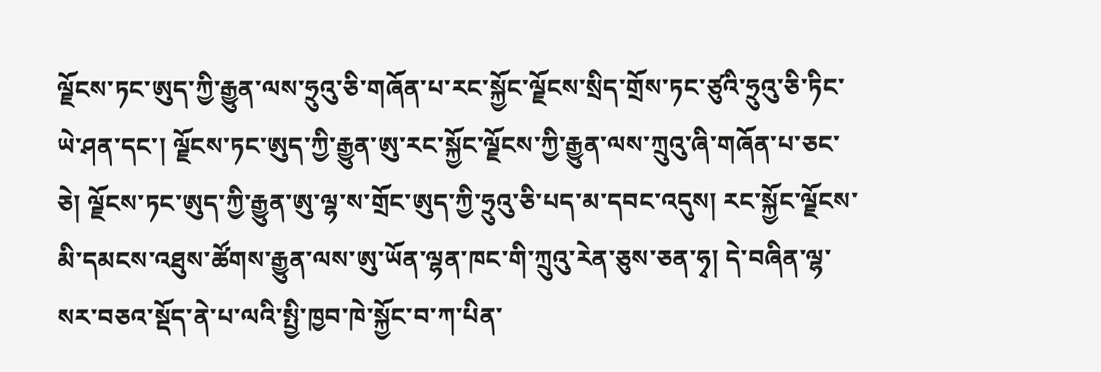ལྗོངས་ཏང་ཨུད་ཀྱི་རྒྱུན་ལས་ཧྲུའུ་ཅི་གཞོན་པ་རང་སྐྱོང་ལྗོངས་སྲིད་གྲོས་ཏང་ཙུའི་ཧྲུའུ་ཅི་ཏིང་ཡེ་ཤན་དང་། ལྗོངས་ཏང་ཨུད་ཀྱི་རྒྱུན་ཨུ་རང་སྐྱོང་ལྗོངས་ཀྱི་རྒྱུན་ལས་ཀྲུའུ་ཞི་གཞོན་པ་ཅང་ཅེ། ལྗོངས་ཏང་ཨུད་ཀྱི་རྒྱུན་ཨུ་ལྷ་ས་གྲོང་ཨུད་ཀྱི་ཧྲུའུ་ཅི་པད་མ་དབང་འདུས། རང་སྐྱོང་ལྗོངས་མི་དམངས་འཐུས་ཚོགས་རྒྱུན་ལས་ཨུ་ཡོན་ལྷན་ཁང་གི་ཀྲུའུ་རེན་ཅུས་ཅན་ཧྭ། དེ་བཞིན་ལྷ་སར་བཅའ་སྡོད་ནེ་པ་ལའི་སྤྱི་ཁྱབ་ཁེ་སྐྱོང་བ་ཀ་པིན་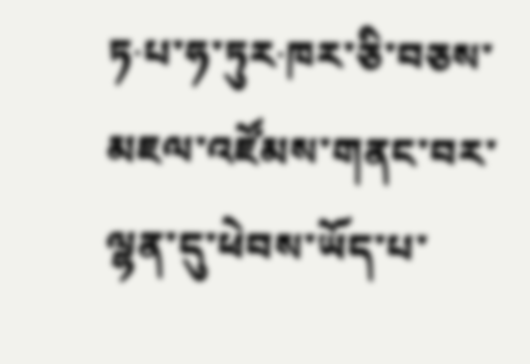ཏ·པ་ཧ་ཏུར·ཁར་ཅི་བཅས་མཇལ་འཛོམས་གནང་བར་ལྷན་དུ་ཕེབས་ཡོད་པ་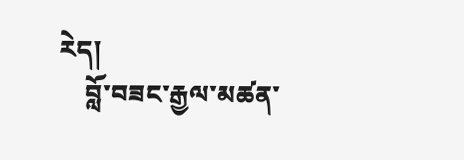རེད།
    བློ་བཟང་རྒྱལ་མཚན་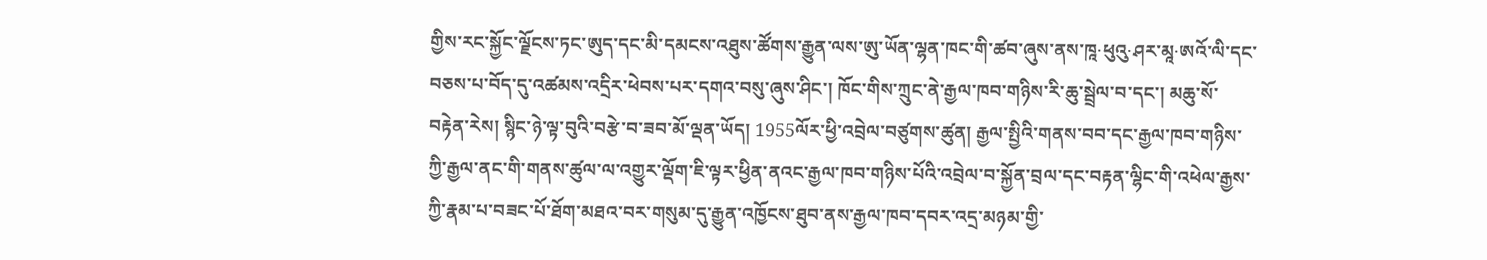གྱིས་རང་སྐྱོང་ལྗོངས་ཏང་ཨུད་དང་མི་དམངས་འཐུས་ཚོགས་རྒྱུན་ལས་ཨུ་ཡོན་ལྷན་ཁང་གི་ཚབ་ཞུས་ནས་ཁཱ·ཕུའུ·ཤར་མཱ·ཨའོ་ལི་དང་བཅས་པ་བོད་དུ་འཚམས་འདྲིར་ཕེབས་པར་དགའ་བསུ་ཞུས་ཤིང་། ཁོང་གིས་ཀྲུང་ནེ་རྒྱལ་ཁབ་གཉིས་རི་ཆུ་སྦྲེལ་བ་དང་། མཆུ་སོ་བརྟེན་རེས། སྙིང་ཉེ་ལྟ་བུའི་བརྩེ་བ་ཟབ་མོ་ལྡན་ཡོད། 1955ལོར་ཕྱི་འབྲེལ་བཙུགས་ཚུན། རྒྱལ་སྤྱིའི་གནས་བབ་དང་རྒྱལ་ཁབ་གཉིས་ཀྱི་རྒྱལ་ནང་གི་གནས་ཚུལ་ལ་འགྱུར་ལྡོག་ཇི་ལྟར་ཕྱིན་ནའང་རྒྱལ་ཁབ་གཉིས་པོའི་འབྲེལ་བ་སྐྱོན་བྲལ་དང་བརྟན་ལྷིང་གི་འཕེལ་རྒྱས་ཀྱི་རྣམ་པ་བཟང་པོ་ཐོག་མཐའ་བར་གསུམ་དུ་རྒྱུན་འཁྱོངས་ཐུབ་ནས་རྒྱལ་ཁབ་དབར་འདྲ་མཉམ་གྱི་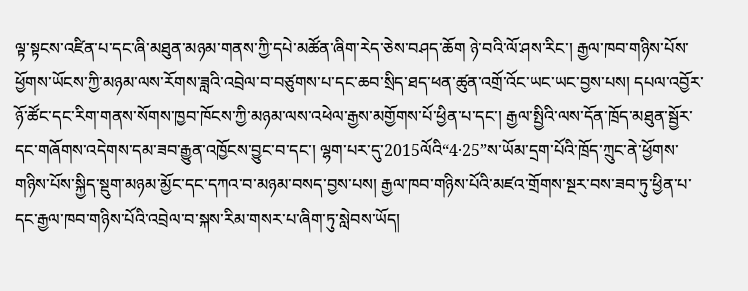ལྟ་སྟངས་འཛིན་པ་དང་ཞི་མཐུན་མཉམ་གནས་ཀྱི་དཔེ་མཚོན་ཞིག་རེད་ཅེས་བཤད་ཆོག ཉེ་བའི་ལོ་ཤས་རིང་། རྒྱལ་ཁབ་གཉིས་པོས་ཕྱོགས་ཡོངས་ཀྱི་མཉམ་ལས་རོགས་ཟླའི་འབྲེལ་བ་བཙུགས་པ་དང་ཆབ་སྲིད་ཐད་ཕན་ཚུན་འགྲོ་འོང་ཡང་ཡང་བྱས་པས། དཔལ་འབྱོར་ཉོ་ཚོང་དང་རིག་གནས་སོགས་ཁྱབ་ཁོངས་ཀྱི་མཉམ་ལས་འཕེལ་རྒྱས་མགྱོགས་པོ་ཕྱིན་པ་དང་། རྒྱལ་སྤྱིའི་ལས་དོན་ཁྲོད་མཐུན་སྦྱོར་དང་གཞོགས་འདེགས་དམ་ཟབ་རྒྱུན་འཁྱོངས་བྱུང་བ་དང་། ལྷག་པར་དུ་2015ལོའི“4·25”ས་ཡོམ་དྲག་པོའི་ཁྲོད་ཀྲུང་ནེ་ཕྱོགས་གཉིས་པོས་སྐྱིད་སྡུག་མཉམ་མྱོང་དང་དཀའ་བ་མཉམ་བསད་བྱས་པས། རྒྱལ་ཁབ་གཉིས་པོའི་མཛའ་གྲོགས་སྔར་བས་ཟབ་ཏུ་ཕྱིན་པ་དང་རྒྱལ་ཁབ་གཉིས་པོའི་འབྲེལ་བ་སྐས་རིམ་གསར་པ་ཞིག་ཏུ་སླེབས་ཡོད།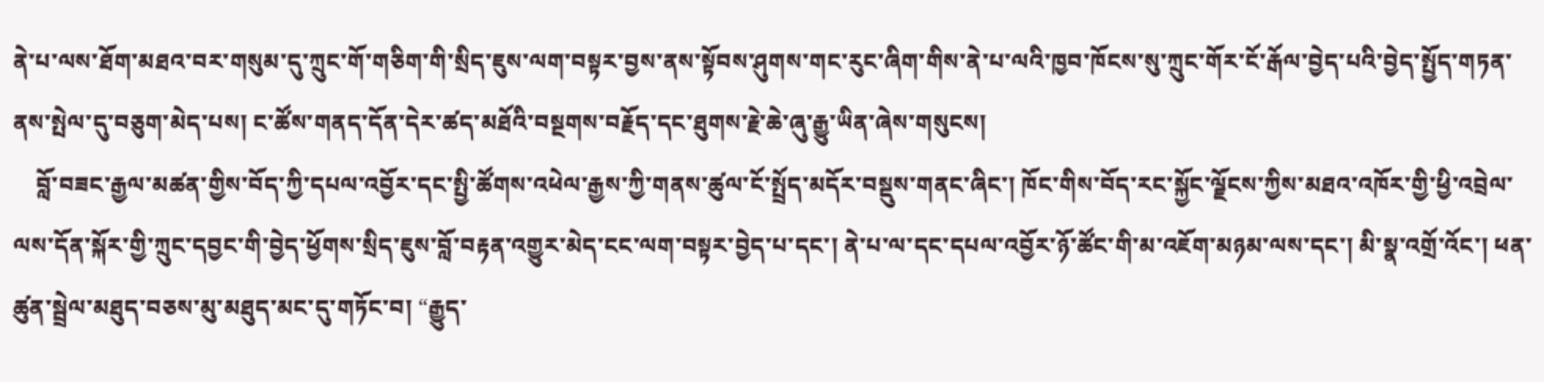ནེ་པ་ལས་ཐོག་མཐའ་བར་གསུམ་དུ་ཀྲུང་གོ་གཅིག་གི་སྲིད་ཇུས་ལག་བསྟར་བྱས་ནས་སྟོབས་ཤུགས་གང་རུང་ཞིག་གིས་ནེ་པ་ལའི་ཁྱབ་ཁོངས་སུ་ཀྲུང་གོར་ངོ་རྒོལ་བྱེད་པའི་བྱེད་སྤྱོད་གཏན་ནས་སྤེལ་དུ་བཅུག་མེད་པས། ང་ཚོས་གནད་དོན་དེར་ཚད་མཐོའི་བསྔགས་བརྗོད་དང་ཐུགས་རྗེ་ཆེ་ཞུ་རྒྱུ་ཡིན་ཞེས་གསུངས།
    བློ་བཟང་རྒྱལ་མཚན་གྱིས་བོད་ཀྱི་དཔལ་འབྱོར་དང་སྤྱི་ཚོགས་འཕེལ་རྒྱས་ཀྱི་གནས་ཚུལ་ངོ་སྤྲོད་མདོར་བསྡུས་གནང་ཞིང་། ཁོང་གིས་བོད་རང་སྐྱོང་ལྗོངས་ཀྱིས་མཐའ་འཁོར་གྱི་ཕྱི་འབྲེལ་ལས་དོན་སྐོར་གྱི་ཀྲུང་དབྱང་གི་བྱེད་ཕྱོགས་སྲིད་ཇུས་བློ་བརྟན་འགྱུར་མེད་ངང་ལག་བསྟར་བྱེད་པ་དང་། ནེ་པ་ལ་དང་དཔལ་འབྱོར་ཉོ་ཚོང་གི་མ་འཇོག་མཉམ་ལས་དང་། མི་སྣ་འགྲོ་འོང་། ཕན་ཚུན་སྦྲེལ་མཐུད་བཅས་མུ་མཐུད་མང་དུ་གཏོང་བ། “རྒྱུད་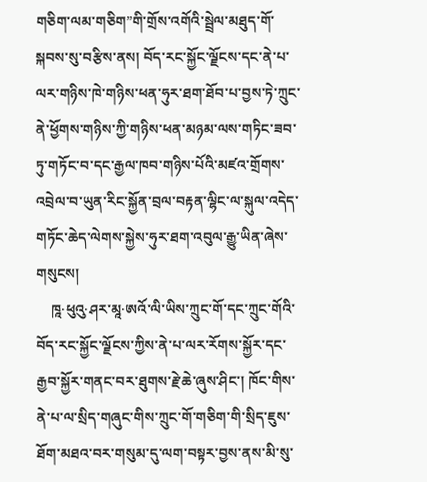གཅིག་ལམ་གཅིག”གི་གྲོས་འགོའི་སྦྲེལ་མཐུད་གོ་སྐབས་སུ་བརྩིས་ནས། བོད་རང་སྐྱོང་ལྗོངས་དང་ནེ་པ་ལར་གཉིས་ཁེ་གཉིས་ཕན་ཧུར་ཐག་ཐོབ་པ་བྱས་ཏེ་ཀྲུང་ནེ་ཕྱོགས་གཉིས་ཀྱི་གཉིས་ཕན་མཉམ་ལས་གཏིང་ཟབ་ཏུ་གཏོང་བ་དང་རྒྱལ་ཁབ་གཉིས་པོའི་མཛའ་གྲོགས་འབྲེལ་བ་ཡུན་རིང་སྐྱོན་བྲལ་བརྟན་ལྷིང་ལ་སྐུལ་འདེད་གཏོང་ཆེད་ལེགས་སྐྱེས་ཧུར་ཐག་འབུལ་རྒྱུ་ཡིན་ཞེས་གསུངས།
    ཁཱ·ཕུའུ·ཤར་མཱ·ཨའོ་ལི་ཡིས་ཀྲུང་གོ་དང་ཀྲུང་གོའི་བོད་རང་སྐྱོང་ལྗོངས་ཀྱིས་ནེ་པ་ལར་རོགས་སྐྱོར་དང་རྒྱབ་སྐྱོར་གནང་བར་ཐུགས་རྗེ་ཆེ་ཞུས་ཤིང་། ཁོང་གིས་ནེ་པ་ལ་སྲིད་གཞུང་གིས་ཀྲུང་གོ་གཅིག་གི་སྲིད་ཇུས་ཐོག་མཐའ་བར་གསུམ་དུ་ལག་བསྟར་བྱས་ནས་མི་སུ་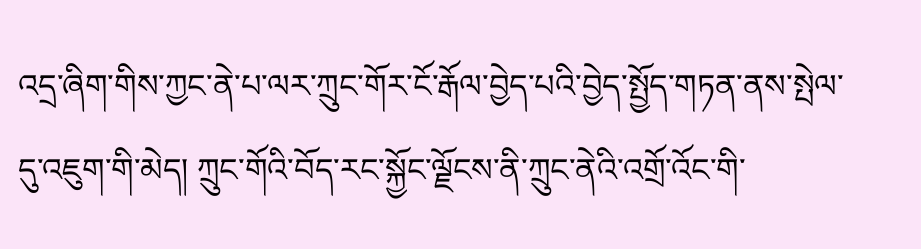འདྲ་ཞིག་གིས་ཀྱང་ནེ་པ་ལར་ཀྲུང་གོར་ངོ་རྒོལ་བྱེད་པའི་བྱེད་སྤྱོད་གཏན་ནས་སྤེལ་དུ་འཇུག་གི་མེད། ཀྲུང་གོའི་བོད་རང་སྐྱོང་ལྗོངས་ནི་ཀྲུང་ནེའི་འགྲོ་འོང་གི་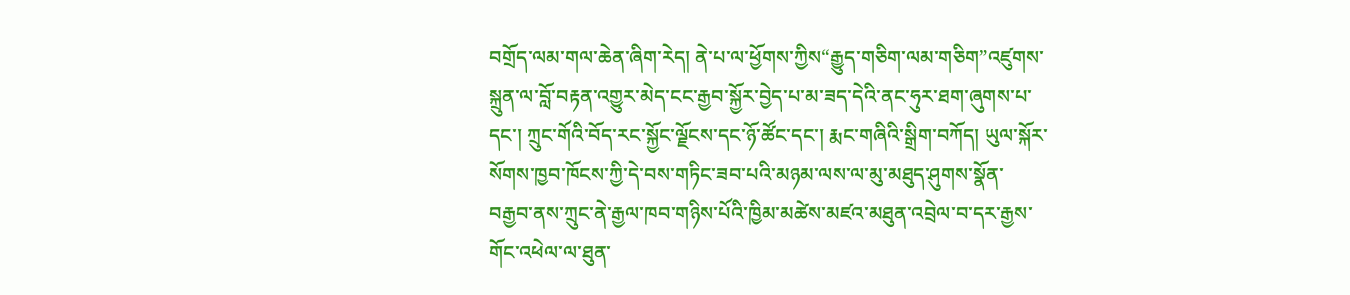བགྲོད་ལམ་གལ་ཆེན་ཞིག་རེད། ནེ་པ་ལ་ཕྱོགས་ཀྱིས“རྒྱུད་གཅིག་ལམ་གཅིག”འཛུགས་སྐྲུན་ལ་བློ་བརྟན་འགྱུར་མེད་ངང་རྒྱབ་སྐྱོར་བྱེད་པ་མ་ཟད་དེའི་ནང་ཧུར་ཐག་ཞུགས་པ་དང་། ཀྲུང་གོའི་བོད་རང་སྐྱོང་ལྗོངས་དང་ཉོ་ཚོང་དང་། རྨང་གཞིའི་སྒྲིག་བཀོད། ཡུལ་སྐོར་སོགས་ཁྱབ་ཁོངས་ཀྱི་དེ་བས་གཏིང་ཟབ་པའི་མཉམ་ལས་ལ་མུ་མཐུད་ཤུགས་སྣོན་བརྒྱབ་ནས་ཀྲུང་ནེ་རྒྱལ་ཁབ་གཉིས་པོའི་ཁྱིམ་མཚེས་མཛའ་མཐུན་འབྲེལ་བ་དར་རྒྱས་གོང་འཕེལ་ལ་ཐུན་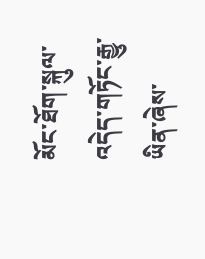མོང་ཐོག་སྐུལ་འདེད་གཏོང་རྒྱུ་ཡིན་ཞེས་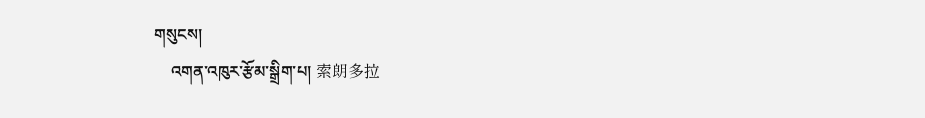གསུངས།
    འགན་འཁུར་རྩོམ་སྒྲིག་པ། 索朗多拉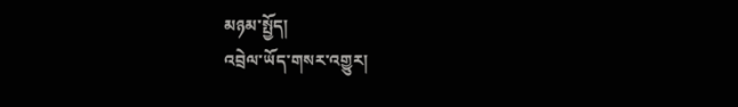མཉམ་སྤྱོད།
འབྲེལ་ཡོད་གསར་འགྱུར།